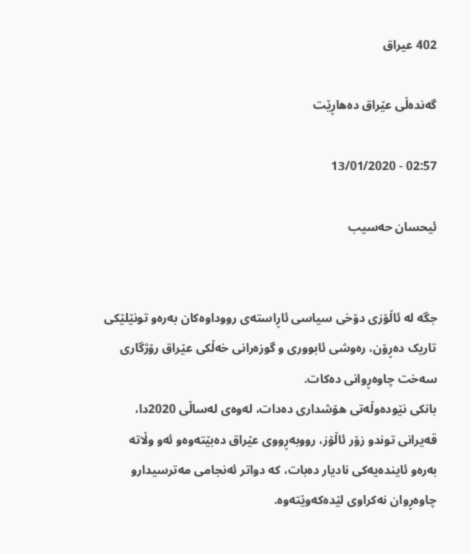402 عیراق

گەندەڵی عێراق دەهاڕێت

02:57 - 13/01/2020

ئیحسان حه‌سیب


جگە لە ئاڵۆزى دۆخى سیاسى ئاڕاستەى رووداوەکان بەرەو تونێلێکى تاریک دەڕۆن، رەوشى ئابوورى و گوزەرانى خەڵکى عێراق رۆژگارى سەخت چاوەڕوانى دەکات.
بانكی نێوده‌وڵه‌تی هۆشداری ده‌دات، له‌وه‌ی له‌ساڵی 2020دا، قه‌یرانی توندو زۆر ئاڵۆز، رووبه‌ڕووی عێراق ده‌بێته‌وه‌و ئه‌و وڵاته‌ به‌ره‌و ئاینده‌یه‌كی نادیار ده‌بات، كه‌ دواتر ئه‌نجامی مه‌ترسیدارو چاوه‌ڕوان نه‌كراوی لێده‌كه‌وێته‌وه.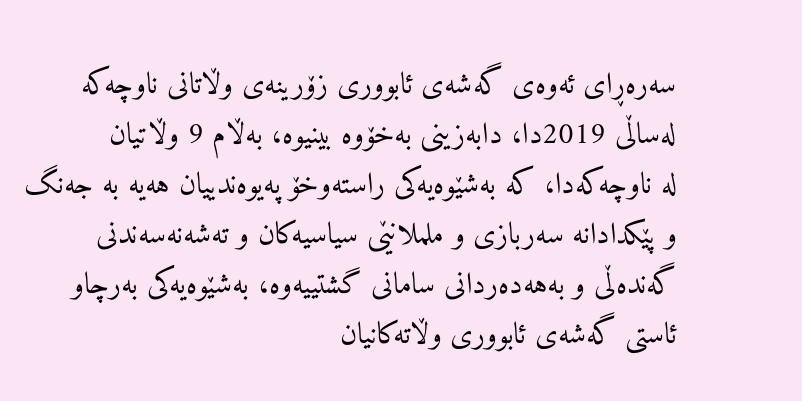سه‌ره‌ڕای ئه‌وه‌ی گه‌شه‌ی ئابووری زۆرینه‌ی وڵاتانی ناوچه‌كه‌ له‌ساڵی 2019دا، دابه‌زینی به‌خۆوه‌ بینیوه‌، به‌ڵام 9 وڵاتیان له ‌ناوچه‌كه‌دا، كه‌ به‌شێوه‌یه‌كی راسته‌وخۆ په‌یوه‌ندییان هه‌یه‌ به‌ جه‌نگ و پێکدادانە سه‌ربازی و ململانێی سیاسیەکان و ته‌شه‌نه‌سه‌ندنی گه‌نده‌ڵی و به‌هه‌ده‌ردانی سامانی گشتییه‌وه‌، به‌شێوه‌یه‌كی به‌رچاو ئاستی گه‌شه‌ی ئابووری وڵاته‌كانیان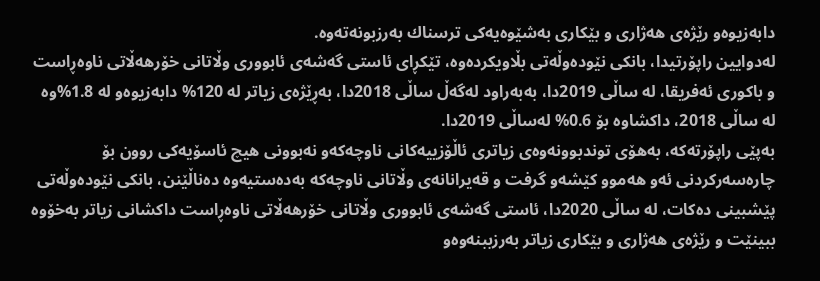دابه‌زیوه‌و رێژه‌ی هه‌ژاری و بێكاری به‌شێوه‌یه‌كی ترسناك به‌رزبونه‌ته‌وه‌.
له‌دوایین راپۆرتیدا، بانكی نێوده‌وڵه‌تی بڵاویكرده‌وه‌، تێكڕای ئاستی گه‌شه‌ی ئابووری وڵاتانی خۆرهه‌ڵاتی ناوه‌ڕاست و باكوری ئه‌فریقا، له‌ ساڵی 2019دا، به‌به‌راود له‌گه‌ڵ‌ ساڵی 2018دا، به‌ڕێژه‌ی زیاتر له‌ 120% دابه‌زیوه‌و له‌ 1.8%وه له‌ ساڵی 2018،‌ داكشاوه‌ بۆ 0.6% له‌ساڵی 2019دا.
به‌پێی راپۆرته‌كه‌، به‌هۆی توندبوونه‌وه‌ی زیاتری ئاڵۆزییه‌كانی ناوچه‌كه‌و نه‌بوونی هیچ ئاسۆیه‌كی روون بۆ چاره‌سه‌ركردنی ئه‌و هه‌موو كێشه‌و گرفت و قه‌یرانانه‌ی وڵاتانی ناوچه‌كه‌ به‌ده‌ستیه‌وه‌ ده‌ناڵێنن، بانكی نێوده‌وڵه‌تی پێشبینی ده‌كات، له‌ ساڵی 2020دا، ئاستی گه‌شه‌ی ئابووری وڵاتانی خۆرهه‌ڵاتی ناوه‌ڕاست داكشانی زیاتر به‌خۆوه‌ ببینێت و رێژه‌ی هه‌ژاری و بێكاری زیاتر به‌رزببنه‌وه‌و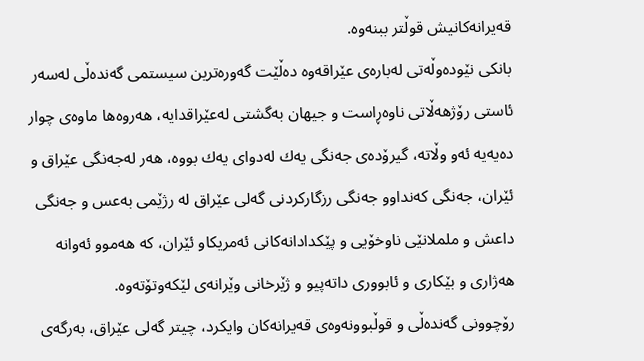قه‌یرانه‌كانیش قوڵتر ببنه‌وه‌.
بانكی نێوده‌وڵه‌تی لەبارەى عێراقەوە دەڵێت گه‌وره‌ترین سیستمی ‌گه‌نده‌ڵی له‌سه‌ر ئاستی ‌رۆژهه‌ڵاتی ناوه‌ڕاست و جیهان به‌گشتی له‌عێراقدایه‌، هه‌روه‌ها ماوه‌ی چوار ده‌یه‌یه‌ ئه‌و وڵاته،‌ گیرۆده‌ی جه‌نگی‌ یه‌ك له‌دوای یه‌ك بووه‌، هه‌ر له‌جه‌نگی عێراق و ئێران، جه‌نگی كه‌نداوو جه‌نگی رزگاركردنی گه‌لی عێراق له‌ رژێمی به‌عس و جه‌نگی داعش و ململانێی ناوخۆیی و پێكدادانه‌كانی ئه‌مریكاو ئێران، كه‌ هه‌موو ئه‌وانه‌ هه‌ژاری و بێكاری و ئابووری داته‌پیو و ژێرخانی وێرانه‌ی لێكه‌وتۆته‌وه‌.
رۆچوونی گه‌نده‌ڵی و قوڵبوونه‌وه‌ی قه‌یرانه‌كان وايكرد، چیتر گه‌لی عێراق، به‌رگه‌ی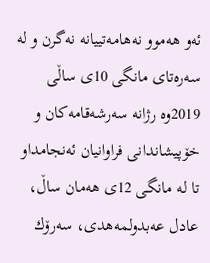ئه‌و هه‌موو نه‌هامه‌تییانه‌ نه‌گرن و له‌ سه‌ره‌تای مانگی 10ی ساڵی 2019وه‌ رژانه‌ سه‌رشه‌قامه‌كان و خۆپیشاندانی فراوانیان ئه‌نجامداو تا له‌ مانگی 12ی هه‌مان ساڵ، عادل عه‌بدولمه‌هدی، سه‌رۆك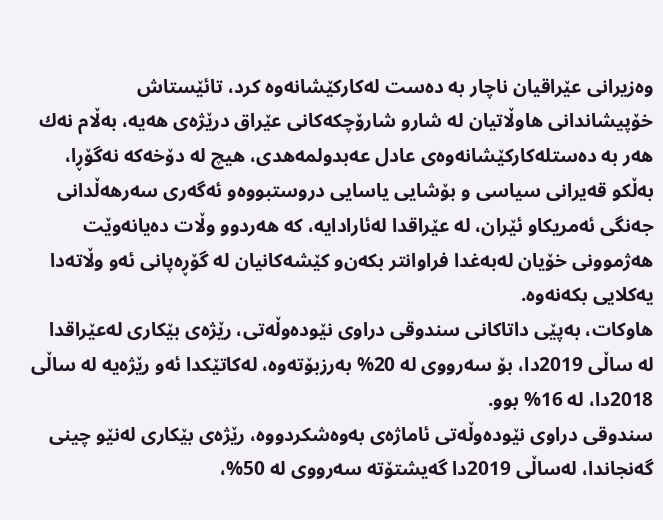وه‌زیرانی عێراقیان ناچار به ‌ده‌ست له‌كاركێشانه‌وه‌ كرد، تائێستاش خۆپیشاندانی هاوڵاتیان له ‌شارو شارۆچكه‌كانی عێراق درێژه‌ی هه‌یه‌‌، به‌ڵام نه‌ك هه‌ر به‌ ده‌ستله‌كاركێشانه‌وه‌ی عادل عه‌بدولمه‌هدی، هیچ له ‌دۆخه‌كه‌ نه‌گۆڕا، به‌ڵكو قه‌یرانی سیاسی و بۆشایی یاسایی دروستبووه‌و ئه‌گه‌ری سه‌رهه‌ڵدانی جه‌نگی ئه‌مریكاو ئێران، له‌ عێراقدا له‌ئارادایه‌، كه‌ هه‌ردوو وڵات ده‌یانه‌وێت هه‌ژموونی خۆیان له‌به‌غدا فراوانتر بكه‌ن‌و كێشه‌كانیان له ‌گۆڕه‌پانی ئه‌و وڵاته‌دا یه‌كلایی بكه‌نه‌وه‌.
هاوكات، به‌پێی داتاكانی سندوقی دراوی نێوده‌وڵه‌تی، رێژه‌ی بێكاری له‌عێراقدا له‌ ساڵی 2019دا، بۆ سه‌رووی له‌ 20% به‌رزبۆته‌وه‌، له‌كاتێكدا ئه‌و رێژه‌یه‌ له‌ ساڵی 2018دا، له‌ 16% بوو.
سندوقی دراوی نێوده‌وڵه‌تی ئاماژه‌ی به‌وه‌شكردووه‌، رێژه‌ی بێكاری له‌نێو چینی گه‌نجاندا، له‌ساڵی 2019دا گه‌یشتۆته‌ سه‌رووی له‌ 50%،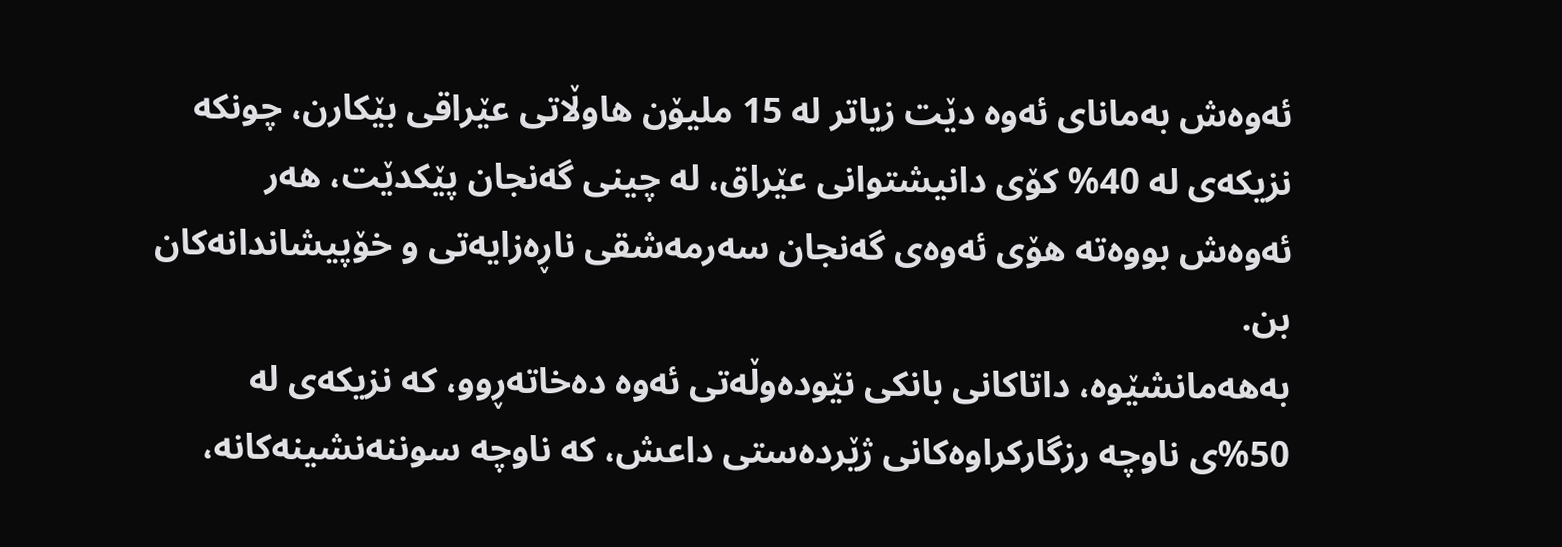ئه‌وه‌ش به‌مانای ئه‌وه‌ دێت زیاتر له‌ 15 ملیۆن هاوڵاتی عێراقی بێكارن، چونكه‌ نزیكه‌ی له‌ 40% كۆی دانیشتوانی عێراق، له ‌چینی گه‌نجان پێكدێت، هه‌ر ئه‌وه‌ش بووه‌ته‌ هۆی ئه‌وه‌ی گه‌نجان سه‌رمه‌شقی ناڕه‌زایه‌تی و خۆپیشاندانه‌كان بن.
به‌هه‌مانشێوه‌، داتاكانی بانكی نێوده‌وڵه‌تی ئه‌وه‌ ده‌خاته‌ڕوو، كه‌ نزیكه‌ی له‌ 50%ی ناوچه‌ رزگاركراوه‌كانی ژێرده‌ستی داعش، كه‌ ناوچه‌ سوننه‌نشینه‌‌كانه‌،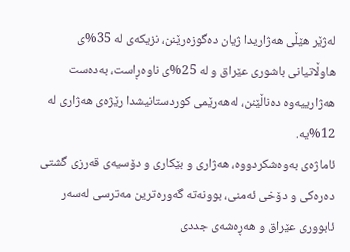له‌ژێر هێڵی هه‌ژاریدا ژیان ده‌گوزه‌رێنن، نزیكه‌ی له‌ 35%ی هاوڵاتیانی باشوری عێراق و له‌ 25%ی ناوه‌ڕاست، به‌ده‌ست هه‌ژارییه‌وه‌ ده‌ناڵێنن، له‌هه‌رێمی كوردستانیشدا رێژه‌ی هه‌ژاری له‌ 12%یه‌.
ئاماژه‌ی به‌وه‌شكردووه‌، هه‌ژاری و بێكاری و دۆسیه‌ی قه‌رزی گشتی ده‌ره‌كی و دۆخی ئه‌منی، بوونه‌‌ته‌ گه‌وره‌ترین مه‌ترسی له‌سه‌ر ئابووری عێراق و هه‌ڕه‌شه‌ی جددی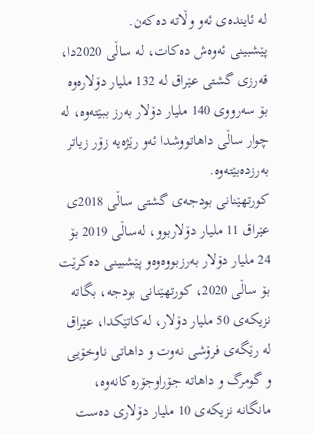له‌ ئاینده‌ی ئه‌و وڵاته‌ ده‌كه‌ن.
پێشبینی ئه‌وه‌ش ده‌كات، له‌ ساڵی 2020دا، قه‌رزی گشتی عێراق له‌ 132 ملیار دۆلاره‌وه‌ بۆ سه‌رووی 140 ملیار دۆلار به‌رز ببێته‌وه‌، له‌ چوار ساڵی داهاتووشدا ئه‌و رێژه‌یه‌ زۆر زیاتر به‌رزده‌بێته‌وه‌.
كورتهێنانی بودجه‌ی گشتی ساڵی 2018ی عێراق 11 ملیار دۆلاربوو، له‌ساڵی 2019 بۆ 24 ملیار دۆلار به‌رزبووه‌وه‌و پێشبینی ده‌كرێت بۆ ساڵی 2020، كورتهێنانی بودجه‌، بگاته‌ نزیكه‌ی 50 ملیار دۆلار، له‌كاتێكدا‌، عێراق له ‌رێگه‌ی فرۆشی نه‌وت و داهاتی ناوخۆیی و گومرگ و داهاته‌ جۆراوجۆره‌كانه‌وه‌، مانگانه‌ نزیكه‌ی 10 ملیار دۆلاری ده‌ست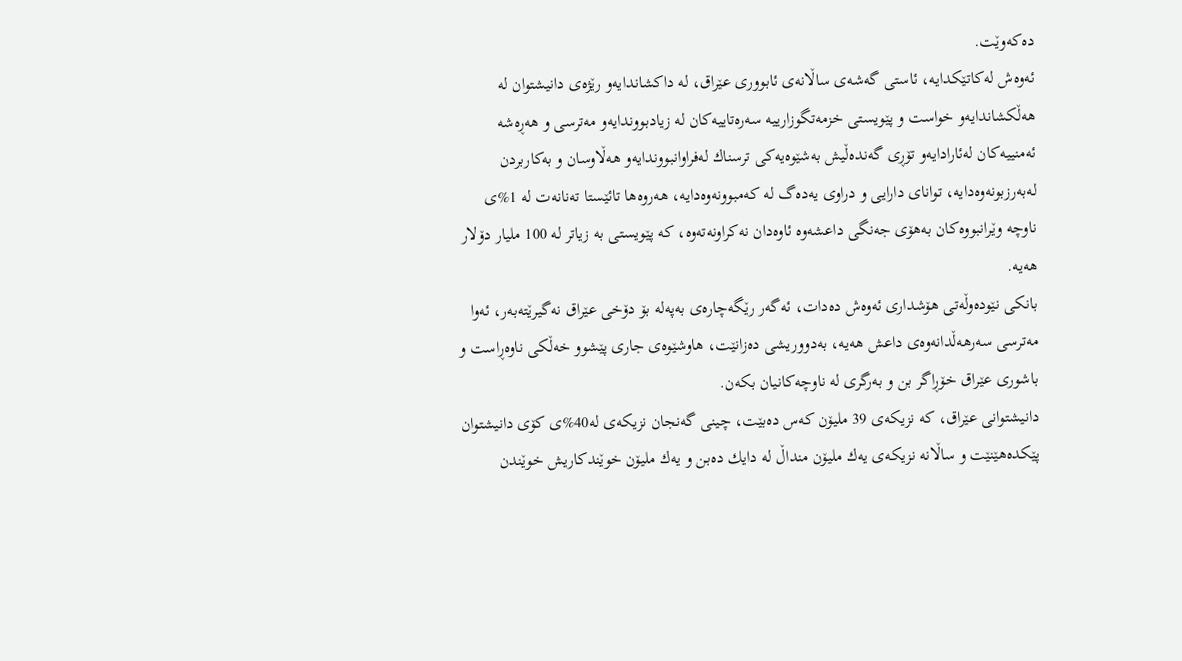ده‌كه‌وێت.
ئه‌وه‌ش له‌كاتێكدایه‌، ئاستی گه‌شه‌ی ساڵانه‌ی ئابووری عێراق، له‌ داكشاندایه‌و رێژه‌ی دانیشتوان له‌ هه‌ڵكشاندایه‌و خواست و پێویستی خزمه‌تگوزارییه‌ سه‌ره‌تاییه‌كان له ‌زیادبووندایه‌و مه‌ترسی و هه‌ڕه‌شه‌ ئه‌منییه‌كان له‌ئارادایه‌و تۆڕی گه‌نده‌ڵیش به‌شێوه‌یه‌كی ترسناك له‌فراوانبووندایه‌و هه‌ڵاوسان و بەكاربردن له‌به‌رزبونه‌وه‌دایه‌، توانای دارایی و دراوی یه‌ده‌گ له ‌كه‌مبوونه‌وه‌دایه‌، هه‌روه‌ها تائێستا تەنانەت له‌ 1%ی ناوچه‌ وێرانبووه‌كان به‌هۆی جه‌نگی داعشه‌وه‌ ئاوه‌دان نه‌كراونه‌ته‌وه‌، كه‌ پێویستی به‌ زیاتر له‌ 100 ملیار دۆلار هه‌یه‌.
بانكی نێوده‌وڵه‌تی هۆشداری ئه‌وه‌ش ده‌دات، ئه‌گه‌ر رێگه‌چاره‌ی به‌په‌له‌ بۆ دۆخی عێراق نه‌گیرێته‌به‌ر، ئه‌وا مەترسی سەرهەڵدانەوەی داعش هەیە، بەدووریشی دەزانێت، هاوشێوەی جاری پێشوو خەڵكی ناوەڕاست و باشوری عێراق خۆڕاگر بن و بەرگری له ‌ناوچه‌كانیان بكه‌ن.
دانیشتوانی عێراق، كه‌ نزیكه‌ی 39 ملیۆن كه‌س ده‌بێت، چینی گه‌نجان نزيكه‌ى له40%ی كۆی دانیشتوان پێكده‌هێنێت و ساڵانه‌ نزیكه‌ی یه‌ك ملیۆن منداڵ له‌ دایك ده‌بن و یه‌ك ملیۆن خوێندكاریش خوێندن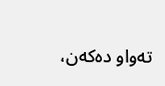ته‌واو ده‌كه‌ن،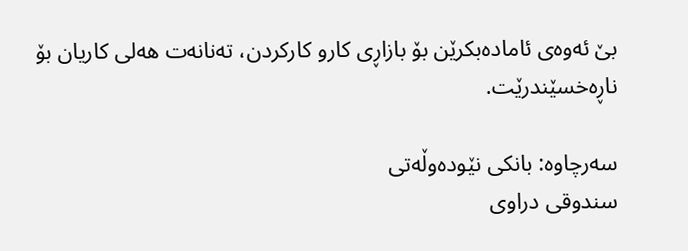بێ ئه‌وه‌ی ئاماده‌بكرێن بۆ بازاڕی كارو كاركردن، ته‌نانه‌ت هه‌لی كاریان بۆ ناڕه‌خسێندرێت.

سه‌رچاوه‌: بانكی نێوده‌وڵه‌تی
سندوقی دراوی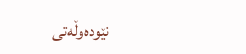نێوده‌وڵه‌تی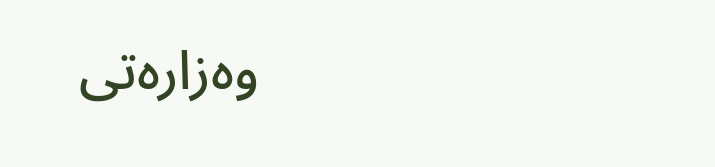وه‌زاره‌تی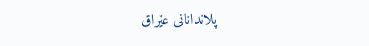پلاندانانی عێراق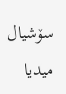سۆشیال میدیا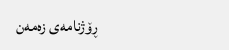ڕۆژنامەی زەمەن